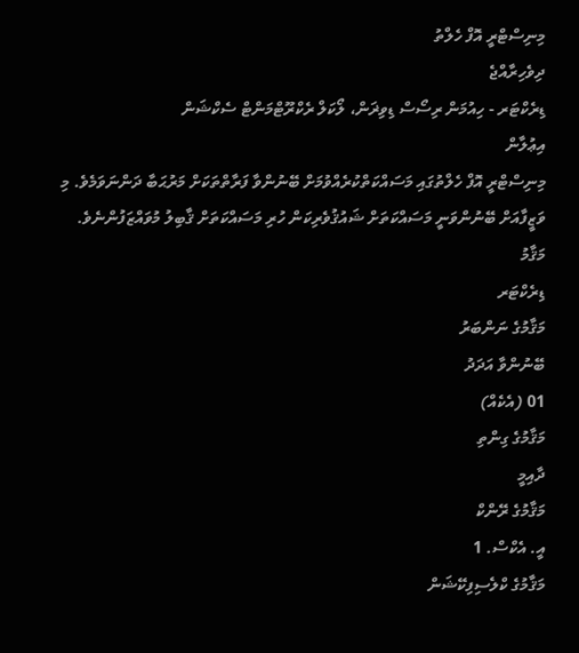މިނިސްޓްރީ އޮފް ހެލްތު
ދިވެހިރާއްޖެ
ޑިރެކްޓަރ - ހިއުމަން ރިސޯސް ޑިވިޜަން، ލޯކަލް ރެކްރޫޓްމަންޓް ސެކްޝަން
އިޢުލާން
މިނިސްޓްރީ އޮފް ހެލްތުގައި މަސައްކަތްކުރެއްވުމަށް ބޭނުންވާ ފަރާތްތަކަށް މަރުޙަބާ ދަންނަވަމެވެ. މި ވަޒީފާއަށް ބޭނުންވަނީ މަސައްކަތަށް ޝައުޤުވެރިކަން ހުރި މަސައްކަތަށް ޤާބިލު މުވައްޒަފުންނެވެ.
މަޤާމު
ޑިރެކްޓަރ
މަޤާމުގެ ނަންބަރު
ބޭނުންވާ އަދަދު
01 (އެކެއް)
މަޤާމުގެ ގިންތި
ދާއިމީ
މަޤާމުގެ ރޭންކް
އީ. އެކްސް. 1
މަޤާމުގެ ކްލެސިފިކޭޝަން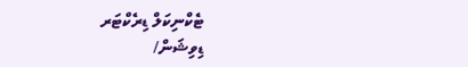ޓެކްނިކަލް ޑިރެކްޓަރ
ޑިވިޝަން/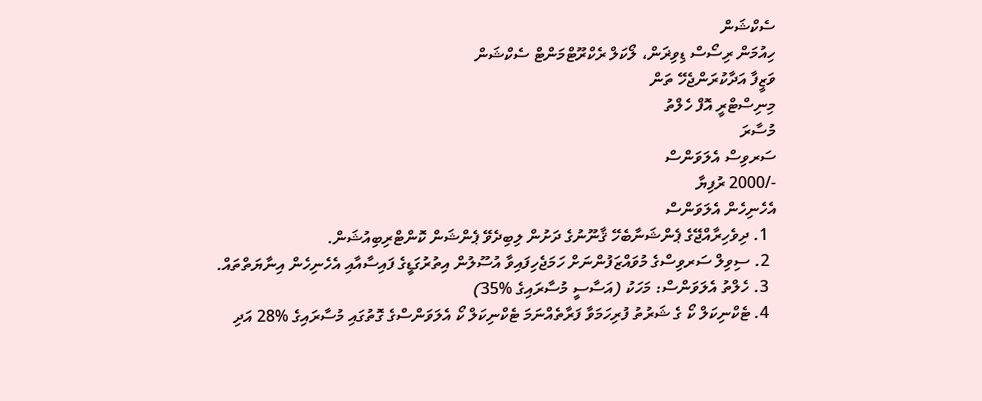ސެކްޝަން
ހިއުމަން ރިސޯސް ޑިވިޜަން، ލޯކަލް ރެކްރޫޓްމަންޓް ސެކްޝަން
ވަޒީފާ އަދާކުރަންޖެހޭ ތަން
މިނިސްޓްރީ އޮފް ހެލްތު
މުސާރަ
ސަރވިސް އެލަވަންސް
-/2000 ރުފިޔާ
އެހެނިހެން އެލަވަންސް
  1. ދިވެހިރާއްޖޭގެ ޕެންޝަނާބެހޭ ޤާނޫނުގެ ދަށުން ލިބިދެވޭ ޕެންޝަން ކޮންޓްރިބިއުޝަން.
  2. ސިވިލް ސަރވިސްގެ މުވައްޒަފުންނަށް ހަމަޖެހިފައިވާ އުސޫލުން އިތުރުގަޑީގެ ފައިސާއާއި އެހެނިހެން އިނާޔަތްތައް.
  3. ހެލްތު އެލަވަންސް: މަހަކު (އަސާސީ މުސާރައިގެ %35)
  4. ޓެކްނިކަލް ކޯ ގެ ޝަރުތު ފުރިހަމަވާ ފަރާތެއްނަމަ ޓެކްނިކަލް ކޯ އެލަވަންސްގެ ގޮތުގައި މުސާރައިގެ %28 އަދި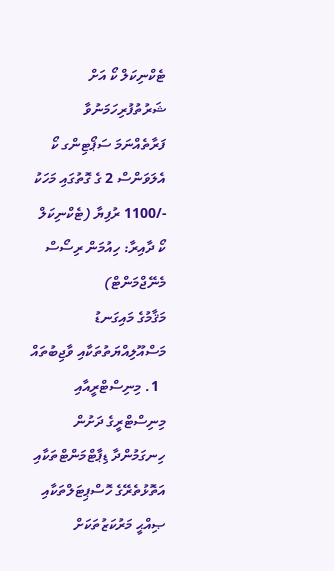ޓެކްނިކަލް ކޯ އަށް ޝަރުތުފުރިހަމަނުވާ ފަރާތެއްނަމަ ސަޕޯޓިންގ ކޯ އެލަވަންސް 2 ގެ ގޮތުގައި މަހަކު -/1100 ރުފިޔާ (ޓެކްނިކަލް ކޯ ދާއިރާ: ހިއުމަން ރިސޯސް މެނޭޖްމަންޓް)
މަޤާމުގެ މައިގަނޑު މަސްއޫލިއްޔަތުތަކާއި ވާޖިބުތައް
  1. މިނިސްޓްރީއާއި މިނިސްޓްރީގެ ދަށުން ހިނގަމުންދާ ޑިޕާޓްމަންޓްތަކާއި އަތޮޅުތެރޭގެ ހޮސްޕިޓަލްތަކާއި ޞިއްޙީ މަރުކަޒުތަކަށް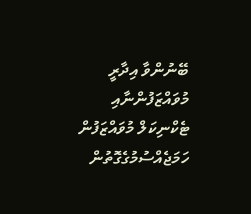ބޭނުންވާ އިދާރީ މުވައްޒަފުންނާއި ޓެކްނިކަލް މުވައްޒަފުން ހަމަޖެއްސުމުގެގޮތުން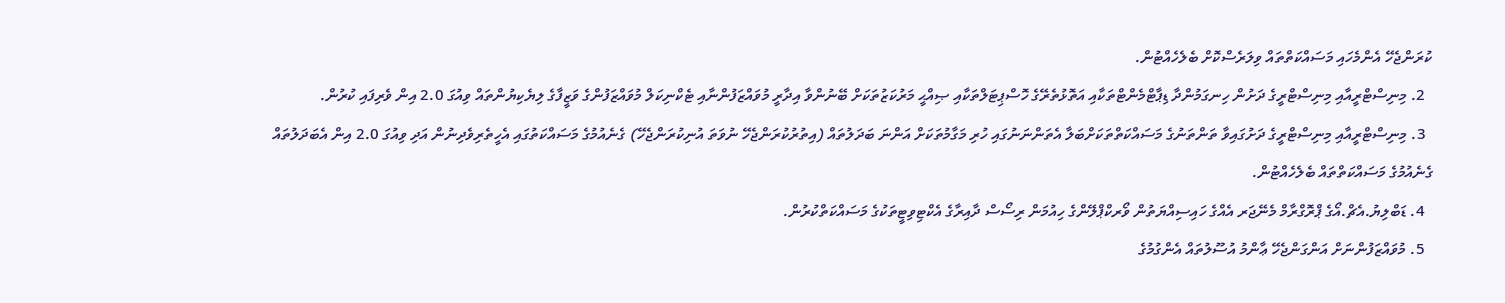ކުރަންޖެހޭ އެންމެހައި މަސައްކަތްތައް ވިލަރެސްކޮށް ބެލެހެއްޓުން.
  2. މިނިސްޓްރީއާއި މިނިސްޓްރީގެ ދަށުން ހިނގަމުންދާ ޑިޕާޓްމެންޓްތަކާއި އަތޮޅުތެރޭގެ ހޮސްޕިޓަލްތަކާއި ޞިއްޙީ މަރުކަޒުތަކަށް ބޭނުންވާ އިދާރީ މުވައްޒަފުންނާއި ޓެކްނިކަލް މުވައްޒަފުންގެ ވަޒީފާގެ ލިޔެކިޔުންތައް ވިއުގަ 2.0 އިން ވެރިފައި ކުރުން.
  3. މިނިސްޓްރީއާއި މިނިސްޓްރީގެ ދަށުގައިވާ ތަންތަނުގެ މަސައްކަތްތަކަށްބަލާ އެތަންނަނުގައި ހުރި މަގާމުތަކަށް އަންނަ ބަދަލުތައް (އިތުރުކުރަންޖެހޭ ނުވަތަ އުނިކުރަންޖެހޭ) ގެނެއުމުގެ މަސައްކަތުގައި އެހީތެރިވެދިނުން އަދި ވިއުގަ 2.0 އިން އެބަދަލުތައް ގެނެއުމުގެ މަސައްކަތްތައް ބެލެހެއްޓުން.
  4. ޑަބްލިޔު.އެޗް.އޯގެ ޕްރޮގްރާމް މެނޭޖަރ އެއްގެ ހައިސިއްޔަތުން ވޯރކްޕްލޭންގެ ހިއުމަން ރިސޯސް ދާއިރާގެ އެކްޓިވިޓީތަކުގެ މަސައްކަތްކުރުން.
  5. މުވައްޒަފުންނަށް އަންގަންޖެހޭ ޢާންމު އުސޫލުތައް އެންގުމުގެ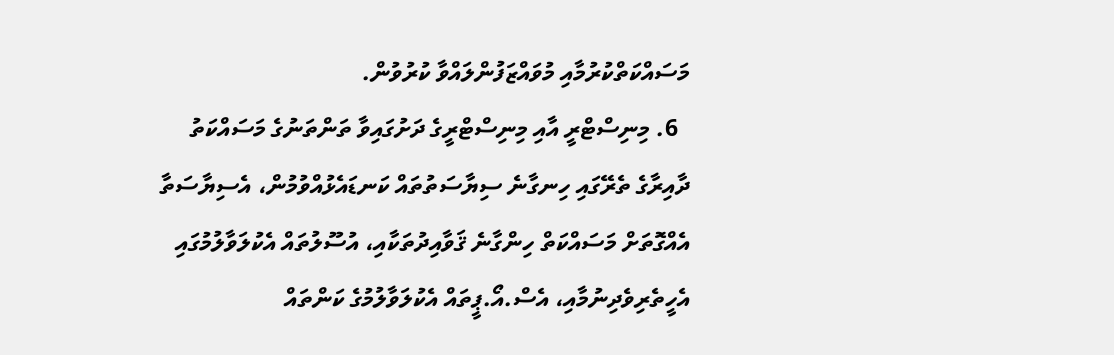މަސައްކަތްކުރުމާއި މުވައްޒަފުންލައްވާ ކުރުވުން.
  6. މިނިސްޓްރީ އާއި މިނިސްޓްރީގެ ދަށުގައިވާ ތަންތަނުގެ މަސައްކަތު ދާއިރާގެ ތެރޭގައި ހިނގާނެ ސިޔާސަތުތައް ކަނޑައެޅުއްވުމުން، އެސިޔާސަތާ އެއްގޮތަށް މަސައްކަތް ހިންގާނެ ޤަވާއިދުތަކާއި، އުސޫލުތައް އެކުލަވާލުމުގައި އެހީތެރިވެދިނުމާއި، އެސް.އޯ.ޕީތައް އެކުލަވާލުމުގެ ކަންތައް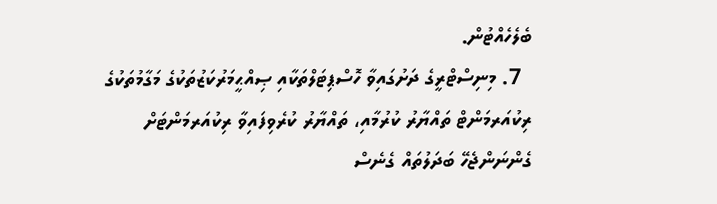ބެލެހެއްޓުން.
  7. މިނިސްޓްރީގެ ދަށުގައިވާ ހޮސްޕިޓަލްތަކާއި ޞިއްޙީމަރުކަޒުތަކުގެ މަގާމުތަކުގެ ރިކުއަރމަންޓް ތައްޔާރު ކުރުމާއި، ތައްޔާރު ކުރެވިފައިވާ ރިކުއަރމަންޓަށް ގެންނަންޖެހޭ ބަދަލުތައް ގެނެސް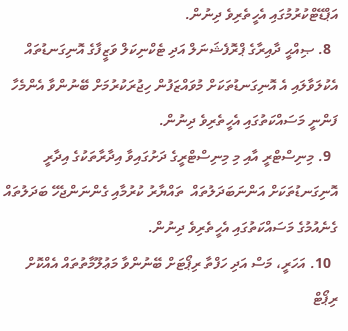އަޕްޑޭޓްކުރުމުގައި އެހީތެރިވެ ދިނުން.
  8. ޞިއްޙީ ދާއިރާގެ ޕްރޮފެޝަނަލް އަދި ޓެކްނިކަލް ވަޒީފާގެ އޮނިގަނޑުތައް އެކުލަވާލައި އެ އޮނިގަނޑުތަކަށް މުވައްޒަފުން ހިޖުރަކުރުމަށް ބޭނުންވާ އެންމެހާ ފަންނީ މަސައްކަތުގައި އެހީތެރިވެ ދިނުން.
  9. މިނިސްޓްރީ އާއި މި މިނިސްޓްރީގެ ދަށުގައިވާ އިދާރާތަކުގެ އިދާރީ އޮނިގަނޑުތަކަށް އަންނަބަދަލުތައް  ތައްޔާރު ކުރުމާއި ގެންނަންޖެހޭ ބަދަލުތައް ގެނެއުމުގެ މަސައްކަތުގައި އެހީތެރިވެ ދިނުން.
  10. އަހަރީ، މަސް އަދި ހަފްތާ ރިޕޯޓަށް ބޭނުންވާ މަޢުލޫމާތުތައް އެއްކޮށް ރިޕޯޓް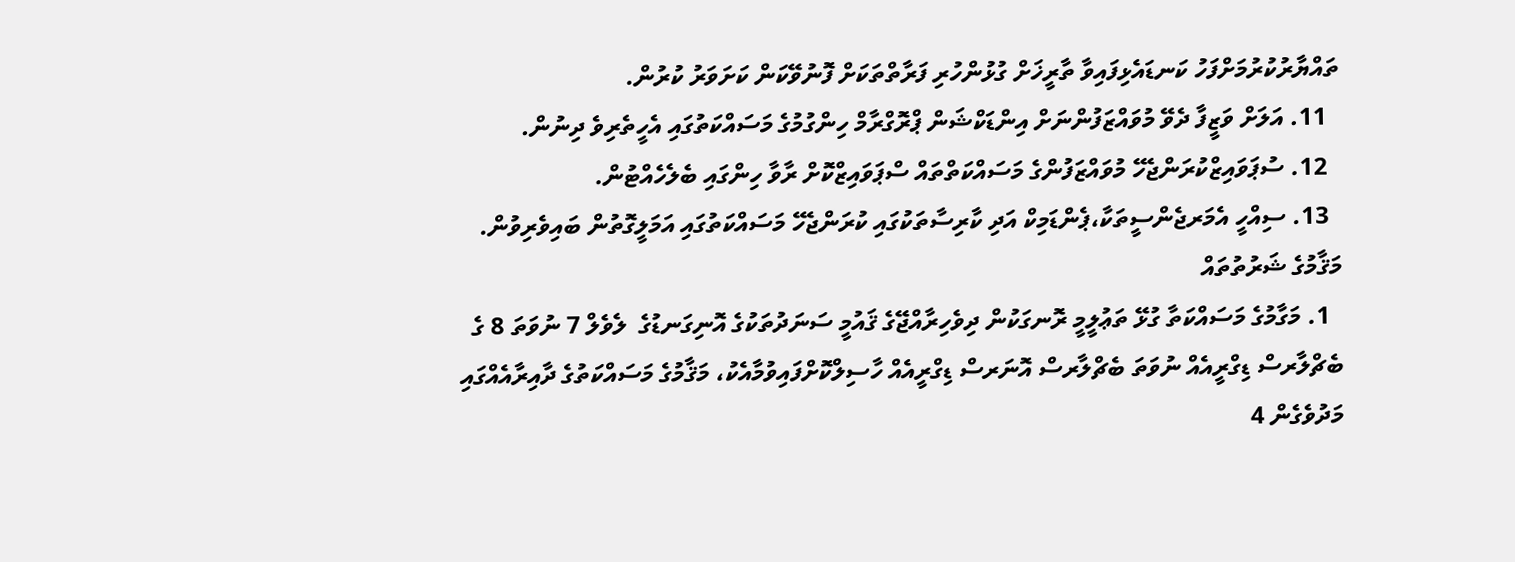ތައްޔާރުކުރުމަށްފަހު ކަނޑައެޅިފައިވާ ތާރީޚަށް ގުޅުންހުރި ފަރާތްތަކަށް ފޮނުވޭކަން ކަށަވަރު ކުރުން.
  11. އަލަށް ވަޒީފާ ދެވޭ މުވައްޒަފުންނަށް އިންޑަކްޝަން ޕްރޮގްރާމް ހިންގުމުގެ މަސައްކަތުގައި އެހީތެރިވެ ދިނުން.
  12. ސުޕަވައިޒްކުރަންޖެހޭ މުވައްޒަފުންގެ މަސައްކަތްތައް ސްޕަވައިޒްކޮށް ރާވާ ހިންގައި ބެލެހެއްޓުން.
  13. ސިއްހީ އެމަރޖެންސީތަކާ،ޕެންޑަމިކް އަދި ކާރިސާތަކުގައި ކުރަންޖެހޭ މަސައްކަތުގައި އަމަލީގޮތުން ބައިވެރިވުން.
މަޤާމުގެ ޝަރުތުތައް
  1. މަގާމުގެ މަސައްކަތާ ގުޅޭ ތަޢުލީމީ ރޮނގަކުން ދިވެހިރާއްޖޭގެ ޤައުމީ ސަނަދުތަކުގެ އޮނިގަނޑުގެ  ލެވެލް 7 ނުވަތަ 8 ގެ ބެޗްލާރސް ޑިގްރީއެއް ނުވަތަ ބެޗްލާރސް އޮނަރސް ޑިގްރީއެއް ހާސިލްކޮށްފައިވުމާއެކު، މަޤާމުގެ މަސައްކަތުގެ ދާއިރާއެއްގައި   މަދުވެގެން 4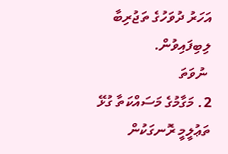އަހަރު ދުވަހުގެ ތަޖުރިބާ ލިބިފައިވުން.
 ނުވަތަ
2. މަގާމުގެ މަސައްކަތާ ގުޅޭ ތަޢުލީމީ ރޮނގަކުން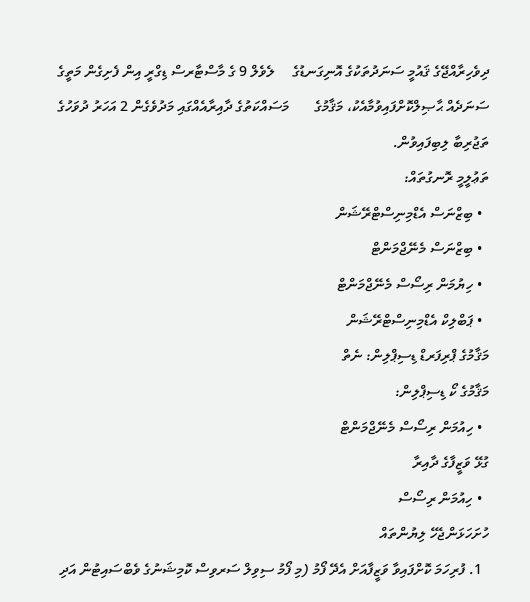ދިވެހިރާއްޖޭގެ ޤައުމީ ސަނަދުތަކުގެ އޮނިގަނޑުގެ     ލެވެލް 9 ގެ މާސްޓާރސް ޑިގްރީ އިން ފެށިގެން މަތީގެ ސަނަދެއް ޙާޞިލްކޮށްފައިވުމާއެކު، މަޤާމުގެ       މަސައްކަތުގެ ދާއިރާއެއްގައި މަދުވެގެން 2 އަހަރު ދުވަހުގެ ތަޖުރިބާ ލިބިފައިވުން.
ތަޢުލީމީ ރޮނގުތައް:
  • ބިޒްނަސް އެޑްމިނިސްޓްރޭޝަން
  • ބިޒްނަސް މެނޭޖްމަންޓް
  • ހިޔުމަން ރިސޯސް މެނޭޖްމަންޓް
  • ޕަބްލިކް އެޑްމިނިސްޓްރޭޝަން
މަޤާމުގެ ޕްރިފަރޑް ޑިސިޕްލިން: ނެތް
މަޤާމުގެ ކޯ ޑިސިޕްލިން:
  • ހިއުމަން ރިސޯސް މެނޭޖްމަންޓް
ގުޅޭ ވަޒީފާގެ ދާއިރާ
  • ހިއުމަން ރިސޯސް
ހުށަހަޅަންޖެހޭ ލިޔުންތައް
  1. ފުރިހަމަ ކޮށްފައިވާ ވަޒީފާއަށް އެދޭ ފޯމު (މި ފޯމު ސިވިލް ސަރވިސް ކޮމިޝަނުގެ ވެބްސައިޓުން އަދި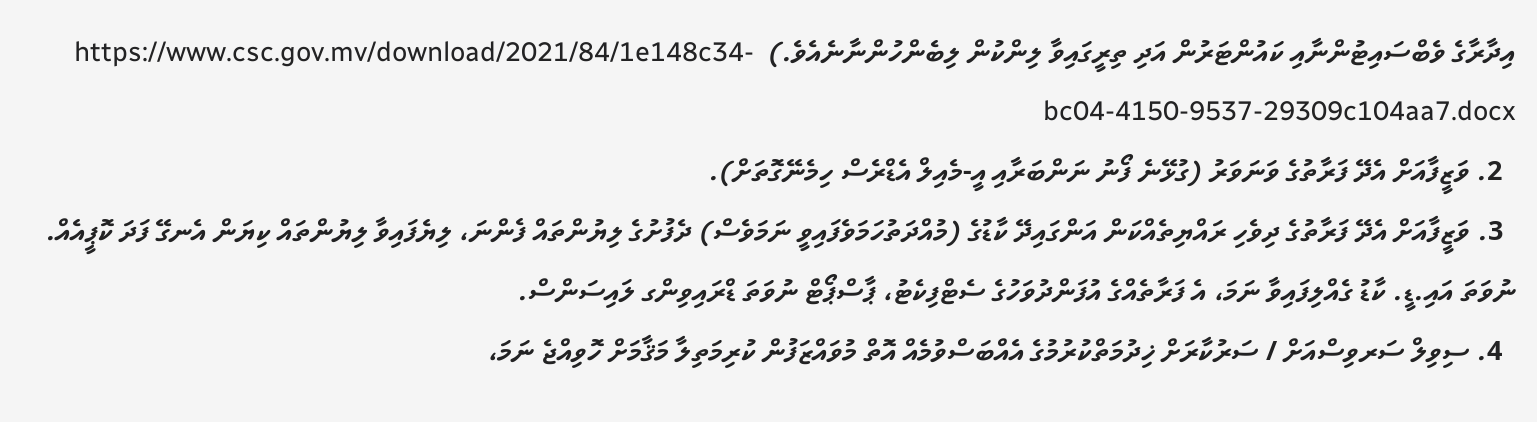އިދާރާގެ ވެބްސައިޓުންނާއި ކައުންޓަރުން އަދި ތިރީގައިވާ ލިންކުން ލިބެންހުންނާނެއެވެ.)  https://www.csc.gov.mv/download/2021/84/1e148c34-bc04-4150-9537-29309c104aa7.docx
  2. ވަޒީފާއަށް އެދޭ ފަރާތުގެ ވަނަވަރު (ގުޅޭނެ ފޯނު ނަންބަރާއި އީ-މެއިލް އެޑްރެސް ހިމެނޭގޮތަށް).
  3. ވަޒީފާއަށް އެދޭ ފަރާތުގެ ދިވެހި ރައްޔިތެއްކަން އަންގައިދޭ ކާޑުގެ (މުއްދަތުހަމަވެފައިވީ ނަމަވެސް) ދެފުށުގެ ލިޔުންތައް ފެންނަ، ލިޔެފައިވާ ލިޔުންތައް ކިޔަން އެނގޭ ފަދަ ކޮޕީއެއް. ނުވަތަ އައި.ޑީ. ކާޑު ގެއްލިފައިވާ ނަމަ، އެ ފަރާތެއްގެ އުފަންދުވަހުގެ ސެޓްފިކެޓު، ޕާސްޕޯޓް ނުވަތަ ޑްރައިވިންގ ލައިސަންސް.
  4. ސިވިލް ސަރވިސްއަށް / ސަރުކާރަށް ޚިދުމަތްކުރުމުގެ އެއްބަސްވުމެއް އޮތް މުވައްޒަފުން ކުރިމަތިލާ މަޤާމަށް ހޮވިއްޖެ ނަމަ،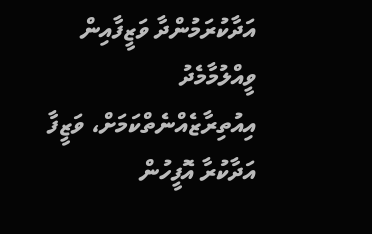އަދާކުރަމުންދާ ވަޒީފާއިން ވީއްލުމާމެދު އިއުތިރާޒެއްނެތްކަމަށް، ވަޒީފާ އަދާކުރާ އޮފީހުން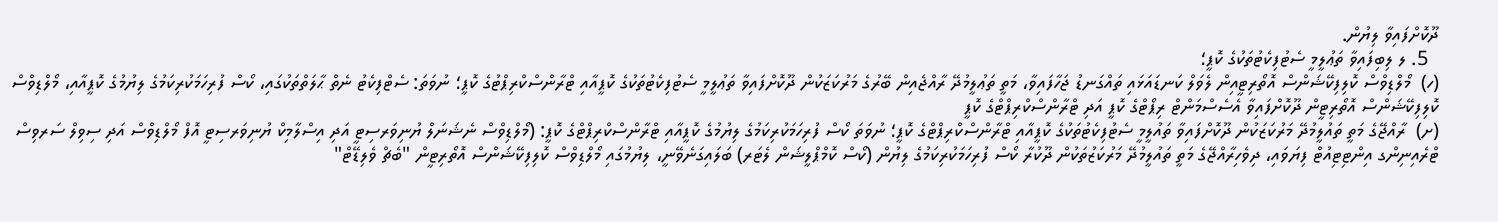ދޫކޮށްފައިވާ ލިޔުން.
  5. ލ ލިބިފައިވާ ތަޢުލީމީ ސެޓުފިކެޓުތަކުގެ ކޮޕީ؛
(ހ)  މޯލްޑިވްސް ކޮލިފިކޭޝަންސް އޮތޯރިޓީއިން ލެވަލް ކަނޑައަޅައި ތައްގަނޑު ޖަހާފައިވާ، މަތީ ތަޢުލީމުދޭ ރާއްޖެއިން ބޭރުގެ މަރުކަޒަކުން ދޫކޮށްފައިވާ ތަޢުލީމީ ސެޓުފިކެޓުތަކުގެ ކޮޕީއާއި ޓްރާންސްކްރިޕްޓުގެ ކޮޕީ؛ ނުވަތަ: ސެޓްފިކެޓު ނެތް ޙާލަތްތަކުގައި، ކޯސް ފުރިހަމަކުރިކަމުގެ ލިޔުމުގެ ކޮޕީއާއި، މޯލްޑިވްސް ކޮލިފިކޭޝަންސް އޮތޯރިޓީން ދޫކޮށްފައިވާ އެސެސްމަންޓް ރިޕޯޓްގެ ކޮޕީ އަދި ޓްރާންސްކްރިޕްޓްގެ ކޮޕީ
(ށ)  ރާއްޖޭގެ މަތީ ތައުލީމުދޭ މަރުކަޒަކުން ދޫކޮށްފައިވާ ތައުލީމީ ސެޓުފިކެޓުތަކުގެ ކޮޕީއާއި ޓްރާންސްކްރިޕްޓްގެ ކޮޕީ؛ ނުވަތަ ކޯސް ފުރިހަމަކުރިކަމުގެ ލިޔުމުގެ ކޮޕީއާއި ޓްރާންސްކްރިޕްޓްގެ ކޮޕީ: (މޯލްޑިވްސް ނެޝަނަލް ޔުނިވަރސިޓީ އަދި އިސްލާމިކް ޔުނިވަރސިޓީ އޮފް މޯލްޑިވްސް އަދި ސިވިލް ސަރވިސް ޓްރެއިނިންގ އިންޓިޓިއުޓް ފިޔަވައި، ދިވެހިރާއްޖޭގެ މަތީ ތައުލީމުދޭ މަރުކަޒުތަކުން ދޫކުރާ ކޯސް ފުރިހަމަކުރިކަމުގެ ލިޔުން (ކޯސް ކޮމްޕްލީޝަން ލެޓަރ) ބަލައިގަނެވޭނީ، ލިޔުމުގައި މޯލްޑިވްސް ކޮލިފިކޭޝަންސް އޮތޯރިޓީން "ބެޗް ވެލިޑޭޓް"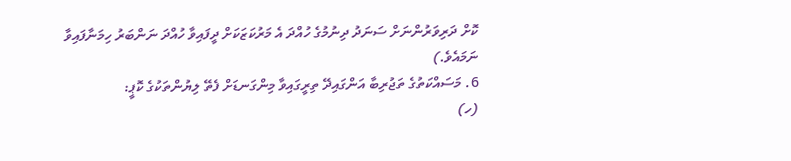ކޮށް ދަރިވަރުންނަށް ސަނަދު ދިނުމުގެ ހުއްދަ އެ މަރުކަޒަކަށް ދީފައިވާ ހުއްދަ ނަންބަރު ހިމަނާފައިވާ ނަމައެވެ.)
6. މަސައްކަތުގެ ތަޖުރިބާ އަންގައިދޭ ތިރީގައިވާ މިންގަނޑަށް ފެތޭ ލިޔުންތަކުގެ ކޮޕީ:
(ހ)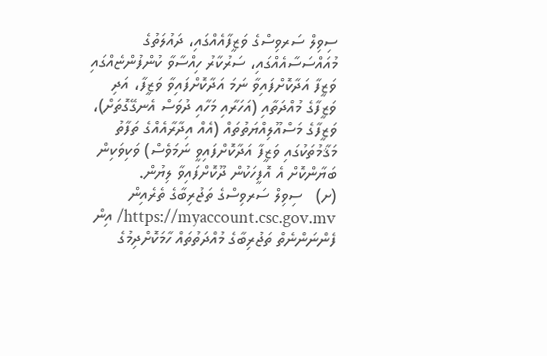ސިވިލް ސަރވިސްގެ ވަޒީފާއެއްގައި، ދައުލަތުގެ މުއައްސަސާއެއްގައި، ސަރުކާރު ހިއްސާވާ ކުންފުންޏެއްގައި ވަޒީފާ އަދާކޮށްފައިވާ ނަމަ އަދާކޮށްފައިވާ ވަޒީފާ، އަދި ވަޒީފާގެ މުއްދަތާއި (އަހަރާއި މަހާއި ދުވަސް އެނގޭގޮތަށް)، ވަޒީފާގެ މަސްއޫލިއްޔަތުތައް (އެއް އިދާރާއެއްގެ ތަފާތު މަޤާމުތަކުގައި ވަޒީފާ އަދާކޮށްފައިވީ ނަމަވެސް) ވަކިވަކިން ބަޔާންކޮށް އެ އޮފީހަކުން ދޫކޮށްފައިވާ ލިޔުން.
(ށ)   ސިވިލް ސަރވިސްގެ ތަޖުރިބާގެ ތެރެއިން https://myaccount.csc.gov.mv/ އިން ފެންނަންނެތް ތަޖުރިބާގެ މުއްދަތުތައް ހާމަކޮށްދިމުގެ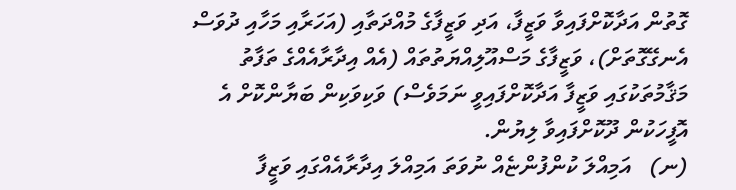ގޮތުން އަދާކޮށްފައިވާ ވަޒީފާ، އަދި ވަޒީފާގެ މުއްދަތާއި (އަހަރާއި މަހާއި ދުވަސް އެނގޭގޮތަށް)، ވަޒީފާގެ މަސްއޫލިއްޔަތުތައް (އެއް އިދާރާއެއްގެ ތަފާތު މަޤާމުތަކުގައި ވަޒީފާ އަދާކޮށްފައިވީ ނަމަވެސް) ވަކިވަކިން ބަޔާންކޮށް އެ އޮފީހަކުން ދޫކޮށްފައިވާ ލިޔުން.
(ނ)   އަމިއްލަ ކުންފުންޏެއް ނުވަތަ އަމިއްލަ އިދާރާއެއްގައި ވަޒީފާ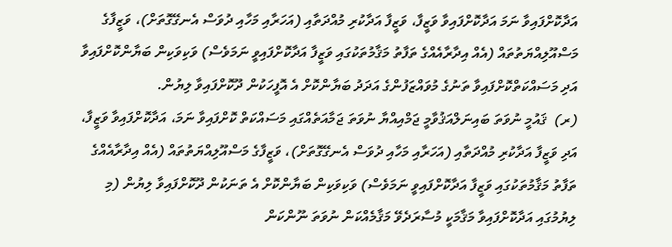އަދާކޮށްފައިވާ ނަމަ އަދާކޮށްފައިވާ ވަޒީފާ، ވަޒީފާ އަދާކުރި މުއްދަތާއި (އަހަރާއި މަހާއި ދުވަސް އެނގޭގޮތަށް)، ވަޒީފާގެ މަސްއޫލިއްޔަތުތައް (އެއް އިދާރާއެއްގެ ތަފާތު މަޤާމުތަކުގައި ވަޒީފާ އަދާކޮށްފައިވީ ނަމަވެސް) ވަކިވަކިން ބަޔާންކޮށްފައިވާ އަދި މަސައްކަތްކޮށްފައިވާ ތަނުގެ މުވައްޒަފުންގެ އަދަދު ބަޔާންކޮށް އެ އޮފީހަކުން ދޫކޮށްފައިވާ ލިޔުން.
(ރ)  ޤައުމީ ނުވަތަ ބައިނަލްއަޤުވާމީ ޖަމްއިއްޔާ ނުވަތަ ޖަމާއަތެއްގައި މަސައްކަތް ކޮށްފައިވާ ނަމަ، އަދާކޮށްފައިވާ ވަޒީފާ، އަދި ވަޒީފާ އަދާކުރި މުއްދަތާއި (އަހަރާއި މަހާއި ދުވަސް އެނގޭގޮތަށް)، ވަޒީފާގެ މަސްއޫލިއްޔަތުތައް (އެއް އިދާރާއެއްގެ ތަފާތު މަޤާމުތަކުގައި ވަޒީފާ އަދާކޮށްފައިވީ ނަމަވެސް) ވަކިވަކިން ބަޔާންކޮށް އެ ތަނަކުން ދޫކޮށްފައިވާ ލިޔުން (މި ލިޔުމުގައި އަދާކޮށްފައިވާ މަޤާމަކީ މުސާރަދެވޭ މަޤާމެއްކަން ނުވަތަ ނޫންކަން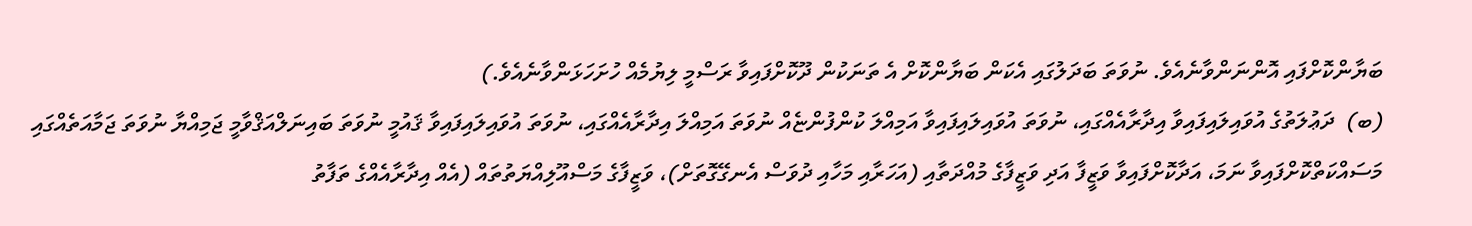ބަޔާންކޮށްފައި އޮންނަންވާނެއެވެ. ނުވަތަ ބަދަލުގައި އެކަން ބަޔާންކޮށް އެ ތަނަކުން ދޫކޮށްފައިވާ ރަސްމީ ލިޔުމެއް ހުށަހަޅަންވާނެއެވެ.)
(ބ)  ދަޢުލަތުގެ އުވައިލައިފައިވާ އިދާރާއެއްގައި، ނުވަތަ އުވައިލައިފައިވާ އަމިއްލަ ކުންފުންޏެއް ނުވަތަ އަމިއްލަ އިދާރާއެއްގައި، ނުވަތަ އުވައިލައިފައިވާ ޤައުމީ ނުވަތަ ބައިނަލްއަޤްވާމީ ޖަމިއްޔާ ނުވަތަ ޖަމާއަތެއްގައި މަސައްކަތްކޮށްފައިވާ ނަމަ، އަދާކޮށްފައިވާ ވަޒީފާ އަދި ވަޒީފާގެ މުއްދަތާއި (އަހަރާއި މަހާއި ދުވަސް އެނގޭގޮތަށް)، ވަޒީފާގެ މަސްއޫލިއްޔަތުތައް (އެއް އިދާރާއެއްގެ ތަފާތު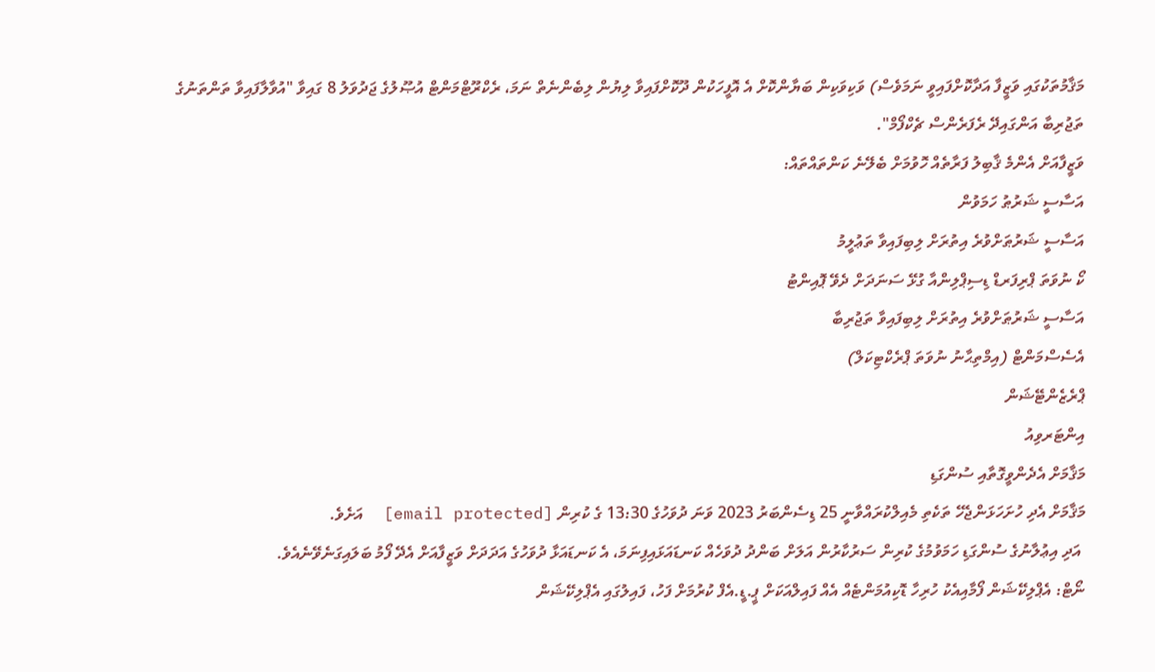މަޤާމުތަކުގައި ވަޒީފާ އަދާކޮށްފައިވީ ނަމަވެސް) ވަކިވަކިން ބަޔާންކޮށް އެ އޮފީހަކުން ދޫކޮށްފައިވާ ލިޔުން ލިބެންނެތް ނަމަ، ރެކްރޫޓްމަންޓް އުޞޫލުގެ ޖަދުވަލު 8 ގައިވާ "އުވާލާފައިވާ ތަންތަނުގެ ތަޖުރިބާ އަންގައިދޭ ރެފަރެންސް ޗެކްފޯމް".
ވަޒީފާއަށް އެންމެ ޤާބިލު ފަރާތެއް ހޮވުމަށް ބެލޭނެ ކަންތައްތައް:
އަސާސީ ޝަރުޠު ހަމަވުން
އަސާސީ ޝަރުޠަށްވުރެ އިތުރަށް ލިބިފައިވާ ތަޢުލީމު
ކޯ ނުވަތަ ޕްރިފަރޑް ޑިސިޕްލިންއާ ގުޅޭ ސަނަދަށް ދެވޭ ޕޮއިންޓު
އަސާސީ ޝަރުޠަށްވުރެ އިތުރަށް ލިބިފައިވާ ތަޖުރިބާ
އެސެސްމަންޓް (އިމްތިޙާނު ނުވަތަ ޕްރެކްޓިކަލް)
ޕްރެޒެންޓޭޝަން
އިންޓަރވިއު
މަޤާމަށް އެދެންވީގޮތާއި ސުންގަޑި
މަޤާމަށް އެދި ހުށަހަޅަންޖެހޭ ތަކެތި މެއިލްކުރައްވާނީ 25 ޑިސެންބަރު 2023 ވަނަ ދުވަހުގެ 13:30 ގެ ކުރިން [email protected]  އަށެވެ.
 އަދި އިޢުލާނުގެ ސުންގަޑި ހަމަވުމުގެ ކުރިން ސަރުކާރުން އަލަށް ބަންދު ދުވަހެއް ކަނޑައަޅައިފިނަމަ، އެ ކަނޑައަޅާ ދުވަހުގެ އަދަދަށް ވަޒީފާއަށް އެދޭ ފޯމު ބަލައިގަނެވޭނެއެވެ.
ނޯޓް: އެޕްލިކޭޝަން ފޯމާއިއެކު ހުރިހާ ޑޮކިއުމަންޓެއް އެއް ފައިލްއަކަށް ޕީ.ޑީ.އެފް ކުރުމަށް ފަހު، ފައިލުގައި އެޕްލިކޭޝަން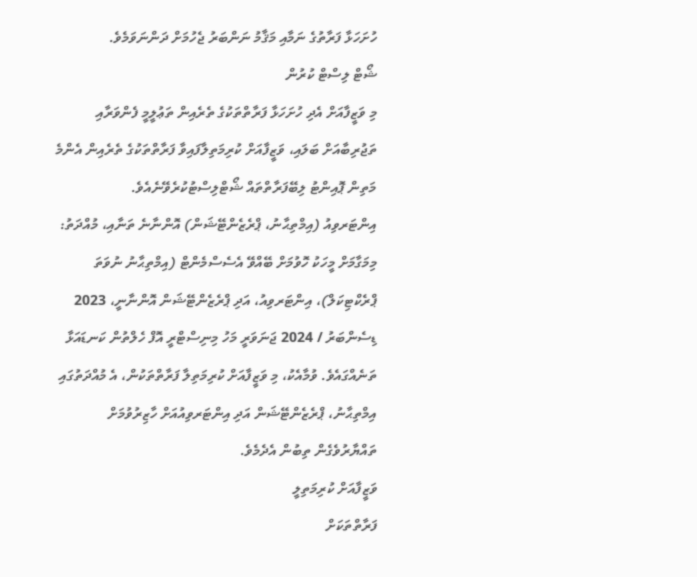ހުށަހަޅާ ފަރާތުގެ ނަމާއި މަޤާމު ނަންބަރު ޖެހުމަށް ދަންނަވަމެވެ.
ޝޯޓް ލިސްޓް ކުރުން
މި ވަޒީފާއަށް އެދި ހުށަހަޅާ ފަރާތްތަކުގެ ތެރެއިން ތަޢުލީމީ ފެންވަރާއި ތަޖުރިބާއަށް ބަލައި، ވަޒީފާއަށް ކުރިމަތިލާފައިވާ ފަރާތްތަކުގެ ތެރެއިން އެންމެ މަތިން ޕޮއިންޓު ލިބޭފަރާތްތައް ޝޯޓްލިސްޓުކުރެވޭނެއެވެ.
އިންޓަރވިއު (އިމްތިޙާނު، ޕްރެޒެންޓޭޝަން) އޮންނާނެ ތަނާއި، މުއްދަތު:
މިމަގާމަށް މީހަކު ހޮވުމަށް ބޭއްވޭ އެސެސްމެންޓް (އިމްތިޙާނު ނުވަތަ ޕްރެކްޓިކަލް)، އިންޓަރވިއު، އަދި ޕްރެޒެންޓޭޝަން އޮންނާނީ، 2023  ޑިސެންބަރު / 2024 ޖަނަވަރީ މަހު މިނިސްޓްރީ އޮފް ހެލްތުން ކަނޑައަޅާ ތަނެއްގައެވެ. ވުމާއެކު، މި ވަޒީފާއަށް ކުރިމަތިލާ ފަރާތްތަކުން، އެ މުއްދަތުގައި އިމްތިޙާނު، ޕްރެޒެންޓޭޝަން އަދި އިންޓަރވިއުއަށް ހާޒިރުވުމަށް ތައްޔާރުވެގެން ތިބުން އެދެމެވެ.
ވަޒީފާއަށް ކުރިމަތިލީ
ފަރާތްތަކަށް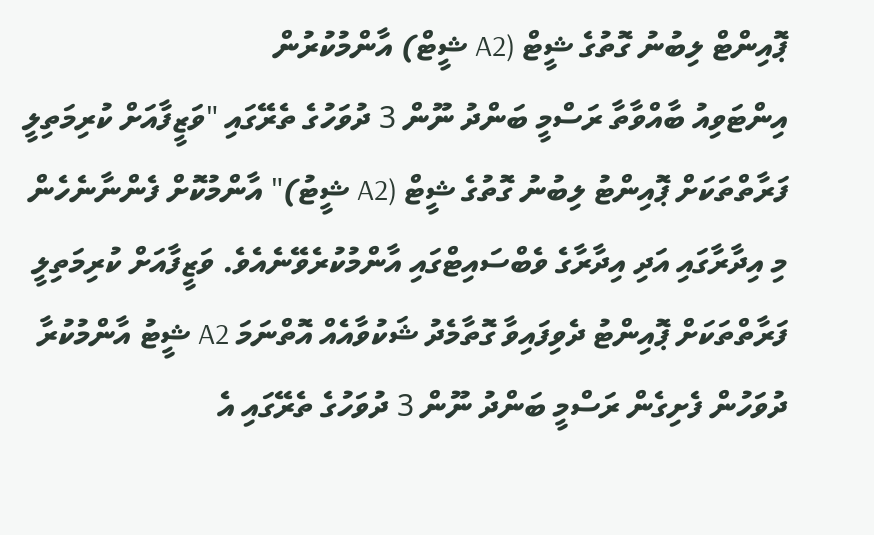ޕޮއިންޓް ލިބުނު ގޮތުގެ ޝީޓް (A2 ޝީޓް) އާންމުކުރުން
އިންޓަވިއު ބާއްވާތާ ރަސްމީ ބަންދު ނޫން 3 ދުވަހުގެ ތެރޭގައި "ވަޒީފާއަށް ކުރިމަތިލީ ފަރާތްތަކަށް ޕޮއިންޓު ލިބުނު ގޮތުގެ ޝީޓް (A2 ޝީޓު)" އާންމުކޮށް ފެންނާނެހެން މި އިދާރާގައި އަދި އިދާރާގެ ވެބްސައިޓްގައި އާންމުކުރެވޭނެއެވެ. ވަޒީފާއަށް ކުރިމަތިލީ ފަރާތްތަކަށް ޕޮއިންޓު ދެވިފައިވާ ގޮތާމެދު ޝަކުވާއެއް އޮތްނަމަ A2 ޝީޓު އާންމުކުރާ ދުވަހުން ފެށިގެން ރަސްމީ ބަންދު ނޫން 3 ދުވަހުގެ ތެރޭގައި އެ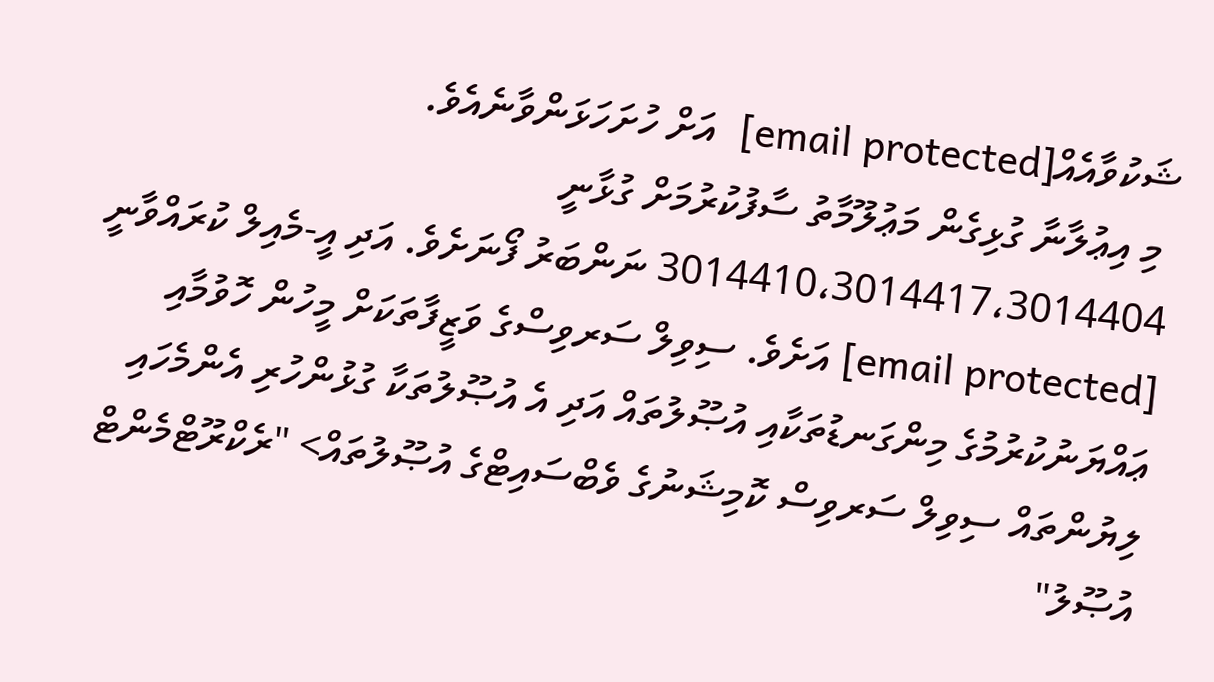ޝަކުވާއެއް[email protected]  އަށް ހުށަހަޅަންވާނެއެވެ.
 މި އިޢުލާނާ ގުޅިގެން މަޢުލޫމާތު ސާފުކުރުމަށް ގުޅާނީ 3014410،3014417،3014404 ނަންބަރު ފޯނަށެވެ. އަދި އީ-މެއިލް ކުރައްވާނީ [email protected] އަށެވެ. ސިވިލް ސަރވިސްގެ ވަޒީފާތަކަށް މީހުން ހޮވުމާއި ޢައްޔަނުކުރުމުގެ މިންގަނޑުތަކާއި އުޞޫލުތައް އަދި އެ އުޞޫލުތަކާ ގުޅުންހުރި އެންމެހައި ލިޔުންތައް ސިވިލް ސަރވިސް ކޮމިޝަނުގެ ވެބްސައިޓްގެ އުޞޫލުތައް> "ރެކްރޫޓްމެންޓް އުޞޫލު"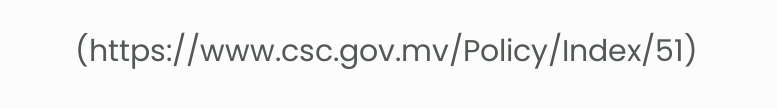(https://www.csc.gov.mv/Policy/Index/51)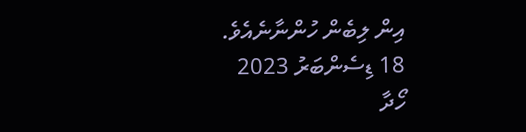އިން ލިބެން ހުންނާނެއެވެ.
18 ޑިސެންބަރު 2023
ހޯދާ